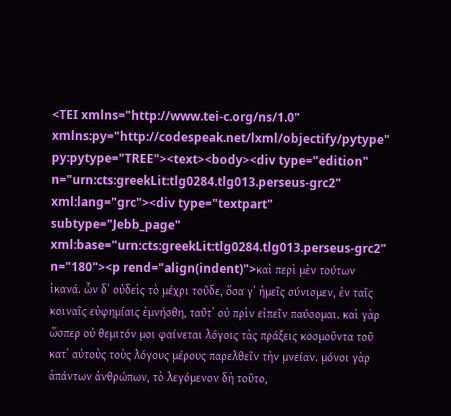<TEI xmlns="http://www.tei-c.org/ns/1.0" xmlns:py="http://codespeak.net/lxml/objectify/pytype" py:pytype="TREE"><text><body><div type="edition" n="urn:cts:greekLit:tlg0284.tlg013.perseus-grc2" xml:lang="grc"><div type="textpart" subtype="Jebb_page" xml:base="urn:cts:greekLit:tlg0284.tlg013.perseus-grc2" n="180"><p rend="align(indent)">καὶ περὶ μὲν τούτων ἱκανά. ὧν δʼ οὐδεὶς τὸ μέχρι τοῦδε, ὅσα γʼ ἡμεῖς σύνισμεν, ἐν ταῖς κοιναῖς εὐφημίαις ἐμνήσθη, ταῦτʼ οὐ πρὶν εἰπεῖν παύσομαι. καὶ γὰρ ὥσπερ οὐ θεμιτόν μοι φαίνεται λόγοις τὰς πράξεις κοσμοῦντα τοῦ κατʼ αὐτοὺς τοὺς λόγους μέρους παρελθεῖν τὴν μνείαν. μόνοι γὰρ ἁπάντων ἀνθρώπων, τὸ λεγόμενον δὴ τοῦτο,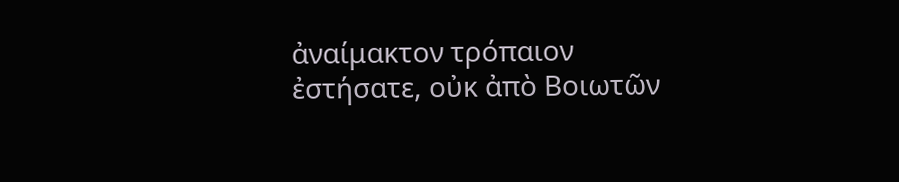ἀναίμακτον τρόπαιον ἐστήσατε, οὐκ ἀπὸ Βοιωτῶν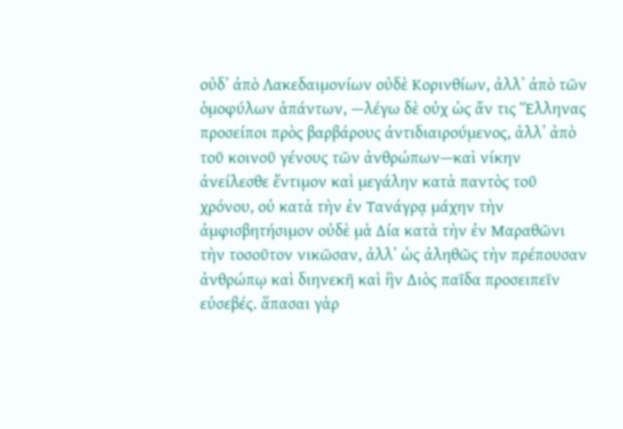οὐδʼ ἀπὸ Λακεδαιμονίων οὐδὲ Κορινθίων, ἀλλʼ ἀπὸ τῶν ὁμοφύλων ἁπάντων, —λέγω δὲ οὐχ ὡς ἄν τις Ἕλληνας προσείποι πρὸς βαρβάρους ἀντιδιαιρούμενος, ἀλλʼ ἀπὸ τοῦ κοινοῦ γένους τῶν ἀνθρώπων—καὶ νίκην ἀνείλεσθε ἔντιμον καὶ μεγάλην κατὰ παντὸς τοῦ χρόνου, οὐ κατὰ τὴν ἐν Τανάγρᾳ μάχην τὴν ἀμφισβητήσιμον οὐδὲ μὰ Δία κατὰ τὴν ἐν Μαραθῶνι τὴν τοσοῦτον νικῶσαν, ἀλλʼ ὡς ἀληθῶς τὴν πρέπουσαν ἀνθρώπῳ καὶ διηνεκῆ καὶ ἣν Διὸς παῖδα προσειπεῖν εὐσεβές. ἅπασαι γὰρ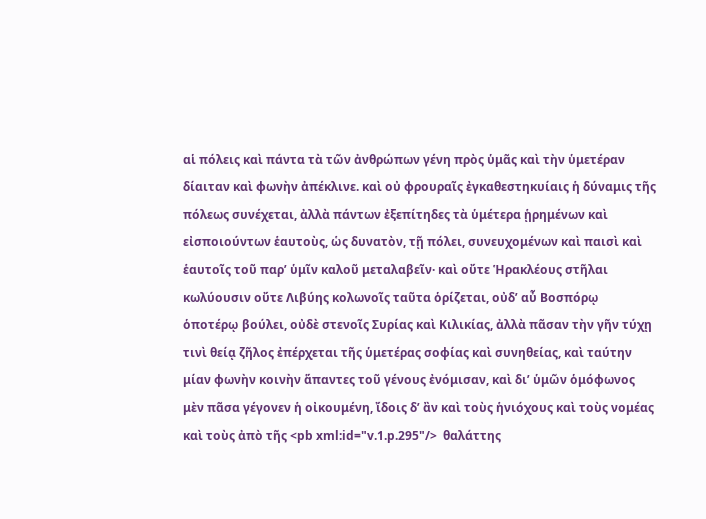αἱ πόλεις καὶ πάντα τὰ τῶν ἀνθρώπων γένη πρὸς ὑμᾶς καὶ τὴν ὑμετέραν δίαιταν καὶ φωνὴν ἀπέκλινε. καὶ οὐ φρουραῖς ἐγκαθεστηκυίαις ἡ δύναμις τῆς πόλεως συνέχεται, ἀλλὰ πάντων ἐξεπίτηδες τὰ ὑμέτερα ᾑρημένων καὶ εἰσποιούντων ἑαυτοὺς, ὡς δυνατὸν, τῇ πόλει, συνευχομένων καὶ παισὶ καὶ ἑαυτοῖς τοῦ παρʼ ὑμῖν καλοῦ μεταλαβεῖν· καὶ οὔτε Ἡρακλέους στῆλαι κωλύουσιν οὔτε Λιβύης κολωνοῖς ταῦτα ὁρίζεται, οὐδʼ αὖ Βοσπόρῳ ὁποτέρῳ βούλει, οὐδὲ στενοῖς Συρίας καὶ Κιλικίας, ἀλλὰ πᾶσαν τὴν γῆν τύχῃ τινὶ θείᾳ ζῆλος ἐπέρχεται τῆς ὑμετέρας σοφίας καὶ συνηθείας, καὶ ταύτην μίαν φωνὴν κοινὴν ἅπαντες τοῦ γένους ἐνόμισαν, καὶ διʼ ὑμῶν ὁμόφωνος μὲν πᾶσα γέγονεν ἡ οἰκουμένη, ἴδοις δʼ ἂν καὶ τοὺς ἡνιόχους καὶ τοὺς νομέας καὶ τοὺς ἀπὸ τῆς <pb xml:id="v.1.p.295"/>  θαλάττης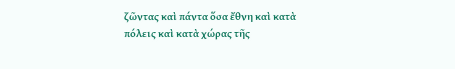ζῶντας καὶ πάντα ὅσα ἔθνη καὶ κατὰ πόλεις καὶ κατὰ χώρας τῆς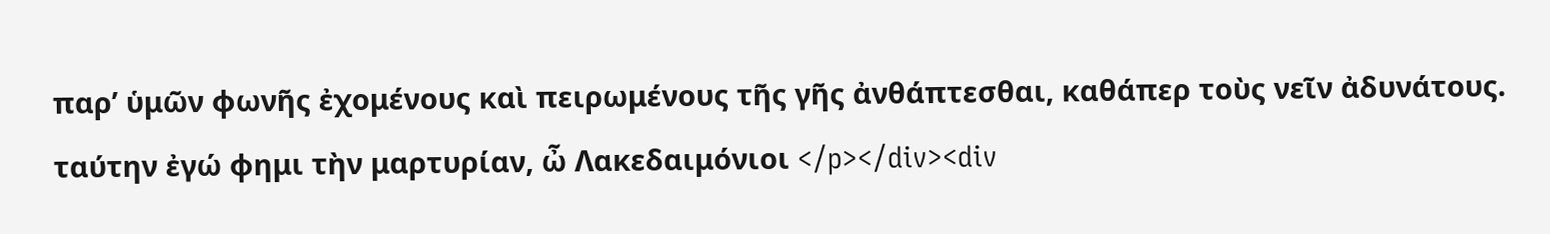παρʼ ὑμῶν φωνῆς ἐχομένους καὶ πειρωμένους τῆς γῆς ἀνθάπτεσθαι, καθάπερ τοὺς νεῖν ἀδυνάτους. ταύτην ἐγώ φημι τὴν μαρτυρίαν, ὦ Λακεδαιμόνιοι </p></div><div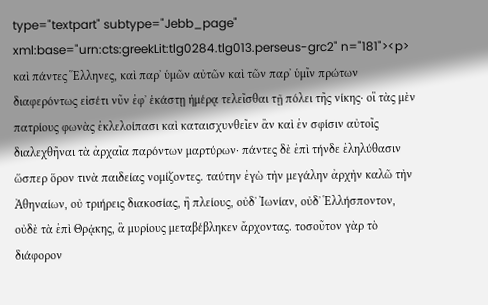type="textpart" subtype="Jebb_page" xml:base="urn:cts:greekLit:tlg0284.tlg013.perseus-grc2" n="181"><p> καὶ πάντες Ἕλληνες, καὶ παρʼ ὑμῶν αὐτῶν καὶ τῶν παρʼ ὑμῖν πρώτων διαφερόντως εἰσέτι νῦν ἐφʼ ἑκάστῃ ἡμέρᾳ τελεῖσθαι τῇ πόλει τῆς νίκης· οἳ τὰς μὲν πατρίους φωνὰς ἐκλελοίπασι καὶ καταισχυνθεῖεν ἂν καὶ ἐν σφίσιν αὐτοῖς διαλεχθῆναι τὰ ἀρχαῖα παρόντων μαρτύρων· πάντες δὲ ἐπὶ τήνδε ἐληλύθασιν ὥσπερ ὅρον τινὰ παιδείας νομίζοντες. ταύτην ἐγὼ τὴν μεγάλην ἀρχὴν καλῶ τὴν Ἀθηναίων, οὐ τριήρεις διακοσίας, ἢ πλείους, οὐδʼ Ἰωνίαν, οὐδʼ Ἑλλήσποντον, οὐδὲ τὰ ἐπὶ Θρᾴκης, ἃ μυρίους μεταβέβληκεν ἄρχοντας. τοσοῦτον γὰρ τὸ διάφορον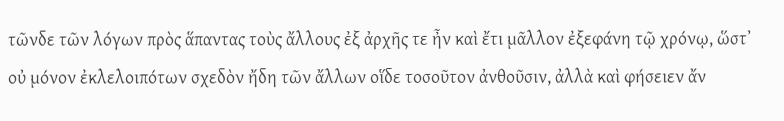τῶνδε τῶν λόγων πρὸς ἅπαντας τοὺς ἄλλους ἐξ ἀρχῆς τε ἦν καὶ ἔτι μᾶλλον ἐξεφάνη τῷ χρόνῳ, ὥστʼ οὐ μόνον ἐκλελοιπότων σχεδὸν ἤδη τῶν ἄλλων οἵδε τοσοῦτον ἀνθοῦσιν, ἀλλὰ καὶ φήσειεν ἄν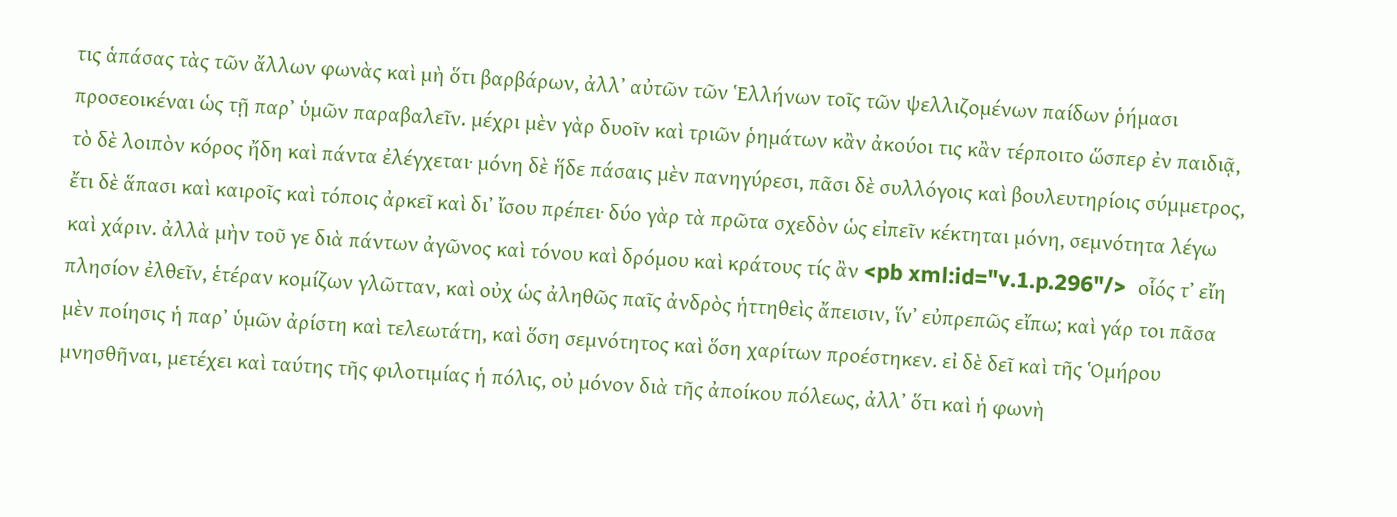τις ἁπάσας τὰς τῶν ἄλλων φωνὰς καὶ μὴ ὅτι βαρβάρων, ἀλλʼ αὐτῶν τῶν Ἑλλήνων τοῖς τῶν ψελλιζομένων παίδων ῥήμασι προσεοικέναι ὡς τῇ παρʼ ὑμῶν παραβαλεῖν. μέχρι μὲν γὰρ δυοῖν καὶ τριῶν ῥημάτων κἂν ἀκούοι τις κἂν τέρποιτο ὥσπερ ἐν παιδιᾷ, τὸ δὲ λοιπὸν κόρος ἤδη καὶ πάντα ἐλέγχεται· μόνη δὲ ἥδε πάσαις μὲν πανηγύρεσι, πᾶσι δὲ συλλόγοις καὶ βουλευτηρίοις σύμμετρος, ἔτι δὲ ἅπασι καὶ καιροῖς καὶ τόποις ἀρκεῖ καὶ διʼ ἴσου πρέπει· δύο γὰρ τὰ πρῶτα σχεδὸν ὡς εἰπεῖν κέκτηται μόνη, σεμνότητα λέγω καὶ χάριν. ἀλλὰ μὴν τοῦ γε διὰ πάντων ἀγῶνος καὶ τόνου καὶ δρόμου καὶ κράτους τίς ἂν <pb xml:id="v.1.p.296"/>  οἷός τʼ εἴη πλησίον ἐλθεῖν, ἑτέραν κομίζων γλῶτταν, καὶ οὐχ ὡς ἀληθῶς παῖς ἀνδρὸς ἡττηθεὶς ἄπεισιν, ἵνʼ εὐπρεπῶς εἴπω; καὶ γάρ τοι πᾶσα μὲν ποίησις ἡ παρʼ ὑμῶν ἀρίστη καὶ τελεωτάτη, καὶ ὅση σεμνότητος καὶ ὅση χαρίτων προέστηκεν. εἰ δὲ δεῖ καὶ τῆς Ὁμήρου μνησθῆναι, μετέχει καὶ ταύτης τῆς φιλοτιμίας ἡ πόλις, οὐ μόνον διὰ τῆς ἀποίκου πόλεως, ἀλλʼ ὅτι καὶ ἡ φωνὴ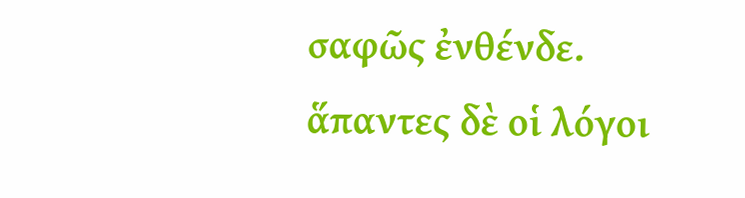σαφῶς ἐνθένδε. ἅπαντες δὲ οἱ λόγοι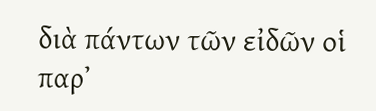διὰ πάντων τῶν εἰδῶν οἱ παρʼ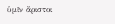ὑμῖν ἄριστοι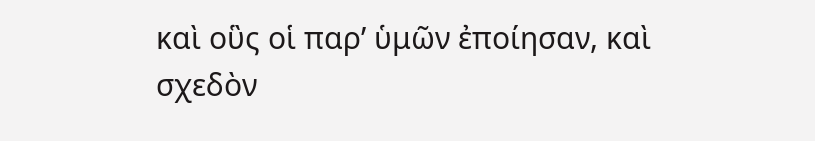καὶ οὓς οἱ παρʼ ὑμῶν ἐποίησαν, καὶ σχεδὸν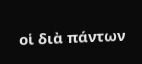οἱ διὰ πάντων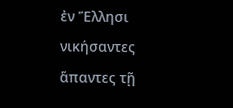ἐν Ἕλλησι νικήσαντες ἅπαντες τῇ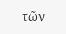τῶν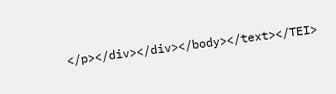</p></div></div></body></text></TEI>